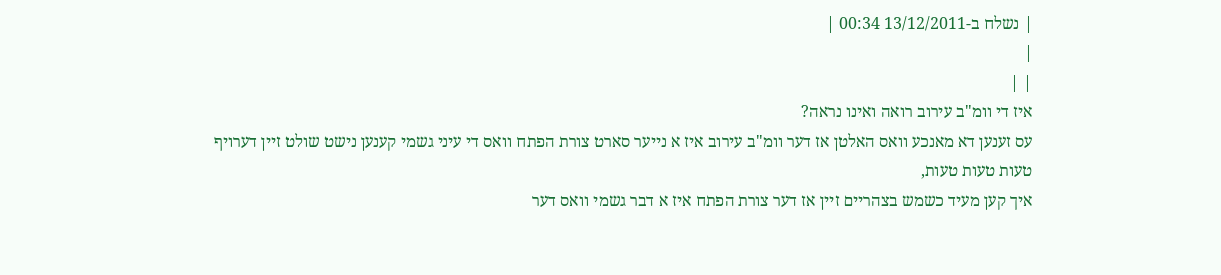| נשלח ב-13/12/2011 00:34 |
|
| |
איז די וומ"ב עירוב רואה ואינו נראה?
עס זענען דא מאנכע וואס האלטן אז דער וומ"ב עירוב איז א נייער סארט צורת הפתח וואס די עיני גשמי קענען נישט שולט זיין דערויף
טעות טעות טעות,
איך קען מעיד כשמש בצהריים זיין אז דער צורת הפתח איז א דבר גשמי וואס דער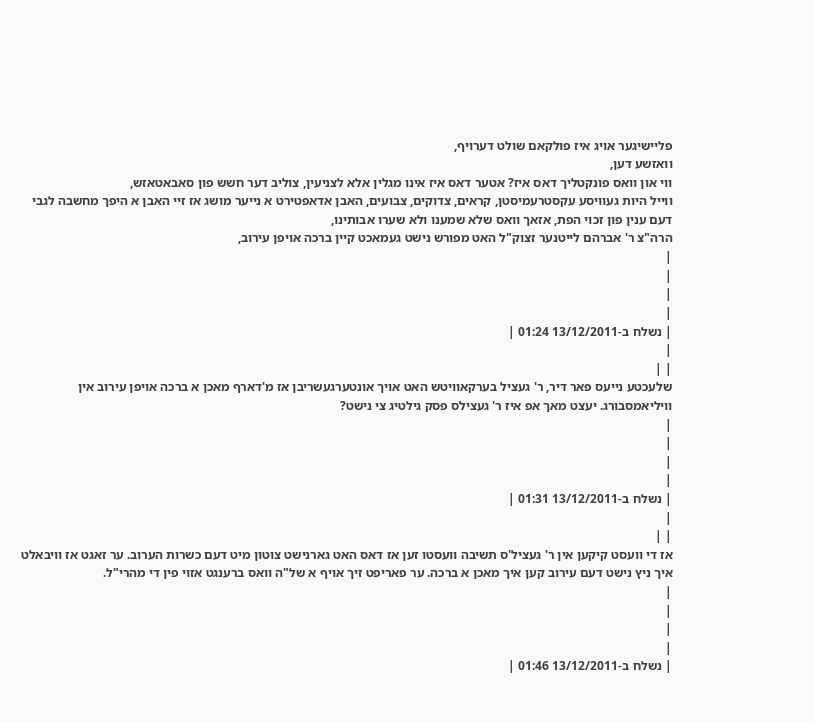פליישיגער אויג איז פולקאם שולט דערויף,
וואזשע דען,
ווי און וואס פונקטליך דאס איז? אטער דאס איז אינו מגלין אלא לצניעין, צוליב דער חשש פון סאבאטאזש,
ווייל היות געוויסע עקסטרעמיסטן, קראים, צדוקים, צבועים, האבן אדאפטירט א נייער מושג אז זיי האבן א היפך מחשבה לגבי דעם ענין פון זכוי הפת, אזאך וואס שלא שמענו ולא שערו אבותינו,
הרה"צ ר' אברהם לייטנער זצוק"ל האט מפורש נישט געמאכט קיין ברכה אויפן עירוב,
|
|
|
|
| נשלח ב-13/12/2011 01:24 |
|
| |
שלעכטע נייעס פאר דיר, ר' געציל בערקאוויטש האט אויך אונטערגעשריבן אז מ'דארף מאכן א ברכה אויפן עירוב אין וויליאמסבורג. יעצט מאך אפ איז ר' געצילס פסק גילטיג צי נישט?
|
|
|
|
| נשלח ב-13/12/2011 01:31 |
|
| |
אז די וועסט קיקען אין ר' געציל'ס תשיבה וועסטו זען אז דאס האט גארנישט צוטון מיט דעם כשרות הערוב. ער זאגט אז וויבאלט איך ניץ נישט דעם עירוב קען איך מאכן א ברכה. ער פאריפט זיך אויף א של"ה וואס ברענגט אזוי פין די מהרי"ל.
|
|
|
|
| נשלח ב-13/12/2011 01:46 |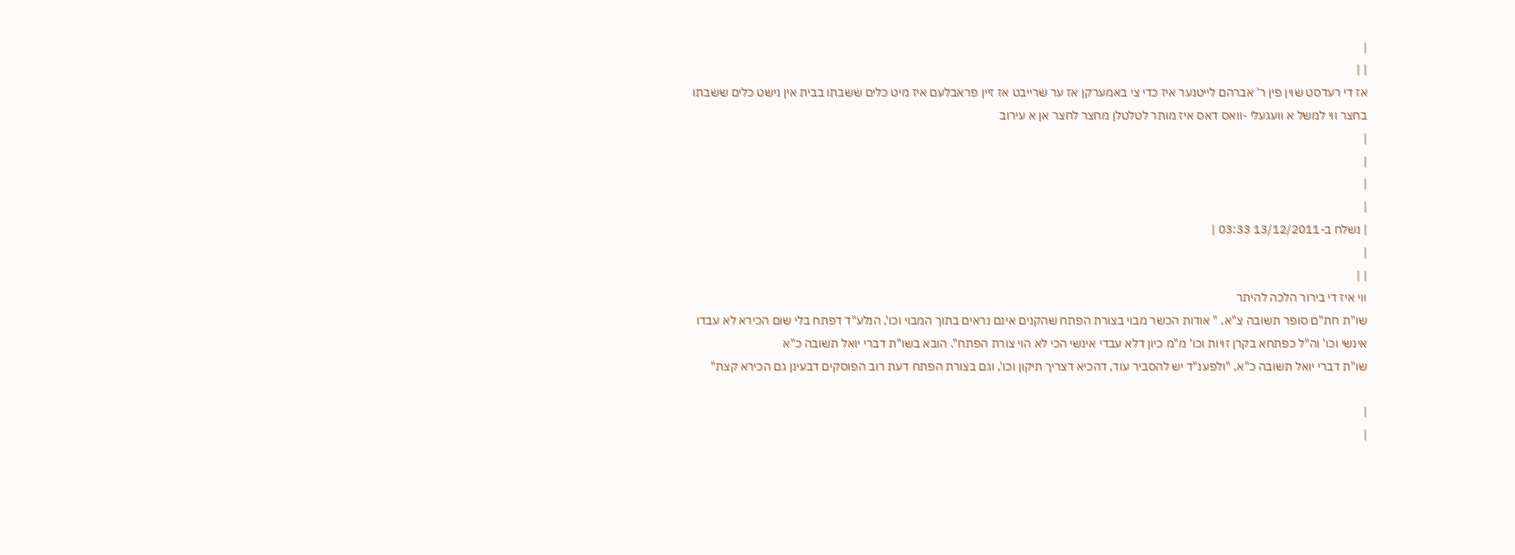|
| |
אז די רעדסט שוין פין ר' אברהם לייטנער איז כדי צי באמערקן אז ער שרייבט אז זיין פראבלעם איז מיט כלים ששבתו בבית אין נישט כלים ששבתו בחצר ווי למשל א וועגעלי -וואס דאס איז מותר לטלטלן מחצר לחצר אן א עירוב
|
|
|
|
| נשלח ב-13/12/2011 03:33 |
|
| |
ווי איז די בירור הלכה להיתר
שו"ת חת"ם סופר תשובה צ"א, " אודות הכשר מבוי בצורת הפתח שהקנים אינם נראים בתוך המבוי וכו', הנלע"ד דפתח בלי שום הכירא לא עבדו אינשי וכו' וה"ל כפתחא בקרן זויות וכו' מ"מ כיון דלא עבדי אינשי הכי לא הוי צורת הפתח". הובא בשו"ת דברי יואל תשובה כ"א
שו"ת דברי יואל תשובה כ"א, "ולפענ"ד יש להסביר עוד, דהכיא דצריך תיקון וכו', וגם בצורת הפתח דעת רוב הפוסקים דבעינן גם הכירא קצת"

|
|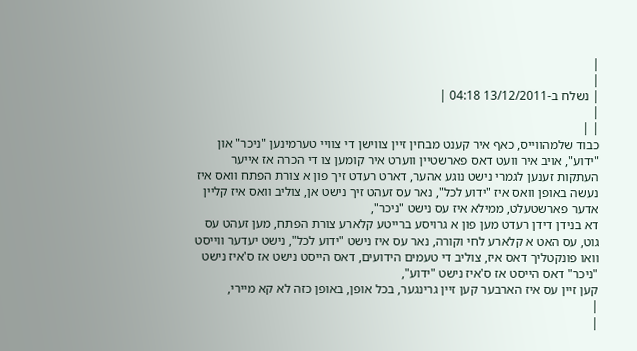|
|
| נשלח ב-13/12/2011 04:18 |
|
| |
כבוד שלמהווייס, כאף איר קענט מבחין זיין צווישן די צוויי טערמינען "ניכר" און "ידוע", אויב איר וועט דאס פארשטיין ווערט איר קומען צו די הכרה אז אייער העתקות זענען לגמרי נישט נוגע אהער, דארט רעדט זיך פון א צורת הפתח וואס איז נעשה באופן וואס איז "ידוע לכל", נאר עס זעהט זיך נישט אן, צוליב וואס איז קליין אדער פארשטעלט, ממילא איז עס נישט "ניכר",
דא בנידן דידן רעדט מען פון א גרויסע ברייטע קלארע צורת הפתח, מען זעהט עס גוט, עס האט א קלארע לחי וקורה, נאר עס איז נישט "ידוע לכל", נישט יעדער ווייסט וואו פונקטליך דאס איז, צוליב די טעמים הידועים, דאס הייסט נישט אז ס'איז נישט "ניכר" דאס הייסט אז ס'איז נישט "ידוע",
קען זיין עס איז הארבער קען זיין גרינגער, בכל אופן, באופן כזה לא קא מיירי,
|
|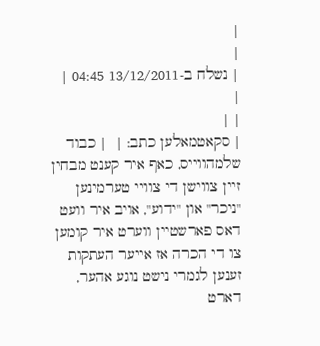|
|
| נשלח ב-13/12/2011 04:45 |
|
| |
| סקאטמאלען כתב: |  | כבוד שלמהווייס, כאף איר קענט מבחין זיין צווישן די צוויי טערמינען "ניכר" און "ידוע", אויב איר וועט דאס פארשטיין ווערט איר קומען צו די הכרה אז אייער העתקות זענען לגמרי נישט נוגע אהער, דארט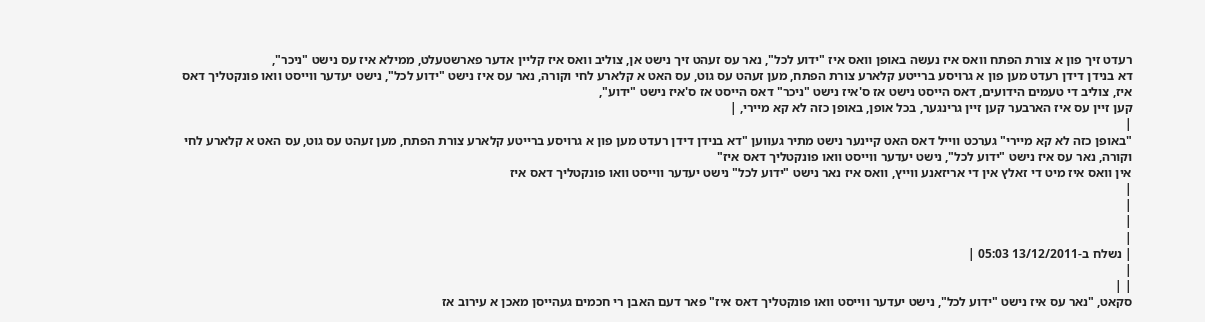רעדט זיך פון א צורת הפתח וואס איז נעשה באופן וואס איז "ידוע לכל", נאר עס זעהט זיך נישט אן, צוליב וואס איז קליין אדער פארשטעלט, ממילא איז עס נישט "ניכר",
דא בנידן דידן רעדט מען פון א גרויסע ברייטע קלארע צורת הפתח, מען זעהט עס גוט, עס האט א קלארע לחי וקורה, נאר עס איז נישט "ידוע לכל", נישט יעדער ווייסט וואו פונקטליך דאס איז, צוליב די טעמים הידועים, דאס הייסט נישט אז ס'איז נישט "ניכר" דאס הייסט אז ס'איז נישט "ידוע",
קען זיין עס איז הארבער קען זיין גרינגער, בכל אופן, באופן כזה לא קא מיירי, |
|
"באופן כזה לא קא מיירי" גערכט ווייל דאס האט קיינער נישט מתיר געווען "דא בנידן דידן רעדט מען פון א גרויסע ברייטע קלארע צורת הפתח, מען זעהט עס גוט, עס האט א קלארע לחי וקורה, נאר עס איז נישט "ידוע לכל", נישט יעדער ווייסט וואו פונקטליך דאס איז"
אין וואס איז מיט די זאלץ אין די אריזאנע ווייץ, וואס איז נאר נישט "ידוע לכל" נישט יעדער ווייסט וואו פונקטליך דאס איז
|
|
|
|
| נשלח ב-13/12/2011 05:03 |
|
| |
סקאט, "נאר עס איז נישט "ידוע לכל", נישט יעדער ווייסט וואו פונקטליך דאס איז" פאר דעם האבן רי חכמים געהייסן מאכן א עירוב אז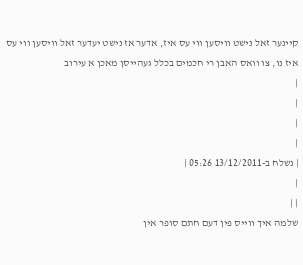קיינער זאל נישט וויסען ווי עס איז, אדער אז נישט יעדער זאל וויסען ווי עס איז נו, צו וואס האבן רי חכמים בכלל געהייסן מאכן א עירוב
|
|
|
|
| נשלח ב-13/12/2011 05:26 |
|
| |
שלמה איך ווייס פין דעם חתם סופר אין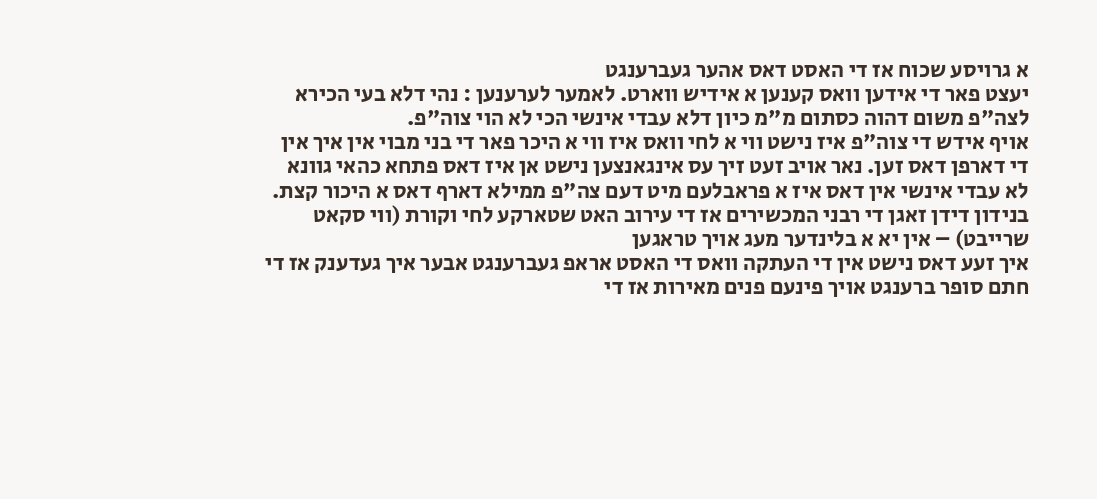א גרויסע שכוח אז די האסט דאס אהער געברענגט
יעצט פאר די אידען וואס קענען א אידיש ווארט. לאמער לערענען : נהי דלא בעי הכירא לצה"פ משום דהוה כסתום מ"מ כיון דלא עבדי אינשי הכי לא הוי צוה"פ.
אויף אידש די צוה"פ איז נישט ווי א לחי וואס איז ווי א היכר פאר די בני מבוי אין איך אין די דארפן דאס זען. נאר אויב זעט זיך עס אינגאנצען נישט אן איז דאס פתחא כהאי גוונא לא עבדי אינשי אין דאס איז א פראבלעם מיט דעם צה"פ ממילא דארף דאס א היכור קצת.
בנידון דידן זאגן די רבני המכשירים אז די עירוב האט שטארקע לחי וקורת (ווי סקאט שרייבט) – אין יא א בלינדער מעג אויך טראגען
איך זעע דאס נישט אין די העתקה וואס די האסט אראפ געברענגט אבער איך געדענק אז די חתם סופר ברענגט אויך פינעם פנים מאירות אז די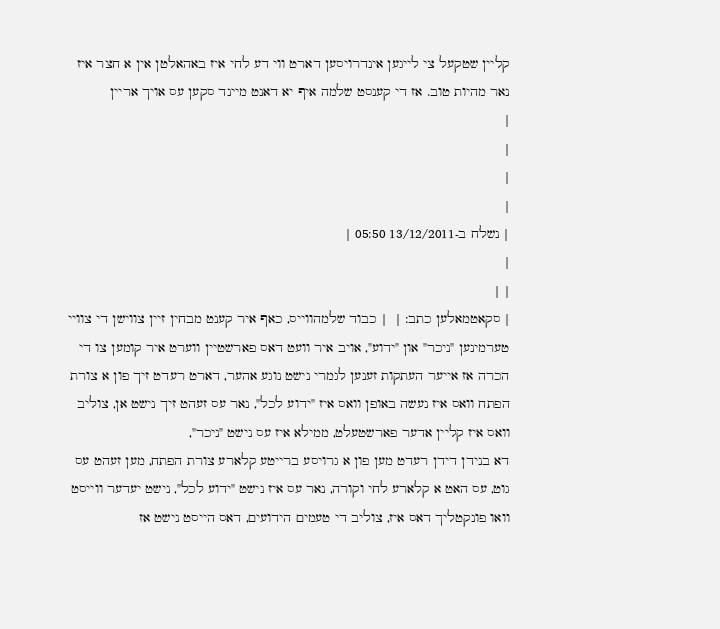קליין שטקעל צי לייגען אינדרויסען דארט ווי דע לחי איז באהאלטן אין א חצר איז נאר מהיות טוב. אז די קענסט שלמה איף יא דאנט מיינד סקען עס אויך אריין
|
|
|
|
| נשלח ב-13/12/2011 05:50 |
|
| |
| סקאטמאלען כתב: |  | כבוד שלמהווייס, כאף איר קענט מבחין זיין צווישן די צוויי טערמינען "ניכר" און "ידוע", אויב איר וועט דאס פארשטיין ווערט איר קומען צו די הכרה אז אייער העתקות זענען לגמרי נישט נוגע אהער, דארט רעדט זיך פון א צורת הפתח וואס איז נעשה באופן וואס איז "ידוע לכל", נאר עס זעהט זיך נישט אן, צוליב וואס איז קליין אדער פארשטעלט, ממילא איז עס נישט "ניכר",
דא בנידן דידן רעדט מען פון א גרויסע ברייטע קלארע צורת הפתח, מען זעהט עס גוט, עס האט א קלארע לחי וקורה, נאר עס איז נישט "ידוע לכל", נישט יעדער ווייסט וואו פונקטליך דאס איז, צוליב די טעמים הידועים, דאס הייסט נישט אז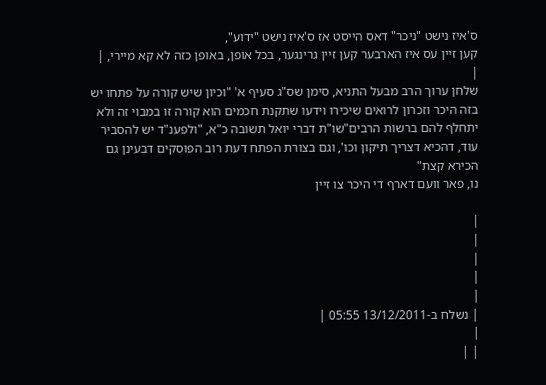ס'איז נישט "ניכר" דאס הייסט אז ס'איז נישט "ידוע",
קען זיין עס איז הארבער קען זיין גרינגער, בכל אופן, באופן כזה לא קא מיירי, |
|
שלחן ערוך הרב מבעל התניא, סימן שס"ג סעיף א' "וכיון שיש קורה על פתחו יש בזה היכר וזכרון לרואים שיכירו וידעו שתקנת חכמים הוא קורה זו במבוי זה ולא יתחלף להם ברשות הרבים"שו"ת דברי יואל תשובה כ"א, "ולפענ"ד יש להסביר עוד, דהכיא דצריך תיקון וכו', וגם בצורת הפתח דעת רוב הפוסקים דבעינן גם הכירא קצת"
נו, פאר וועם דארף די היכר צו זיין

|
|
|
|
|
| נשלח ב-13/12/2011 05:55 |
|
| |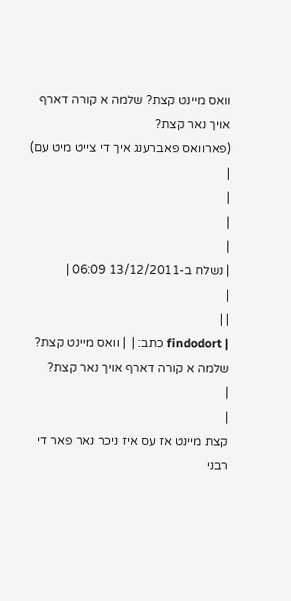וואס מיינט קצת? שלמה א קורה דארף אויך נאר קצת?
(פארוואס פאברענג איך די צייט מיט עם)
|
|
|
|
| נשלח ב-13/12/2011 06:09 |
|
| |
| findodort כתב: |  | וואס מיינט קצת? שלמה א קורה דארף אויך נאר קצת?
|
|
קצת מיינט אז עס איז ניכר נאר פאר די רבני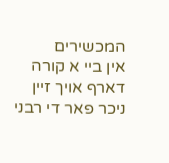המכשירים
אין ביי א קורה דארף אויך זיין ניכר פאר די רבני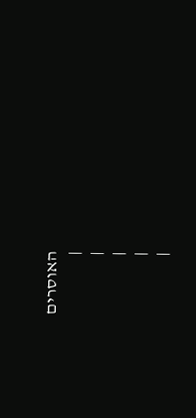האוסרים
|
|
|
|
|